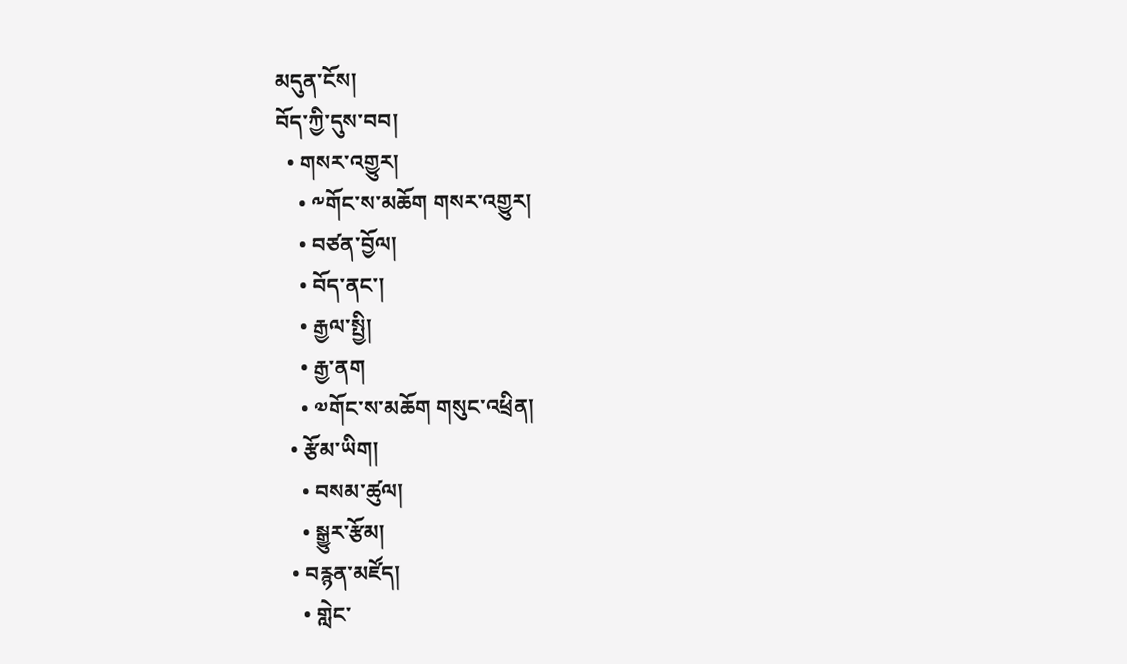མདུན་ངོས།
བོད་ཀྱི་དུས་བབ།
  • གསར་འགྱུར།
    • ༸གོང་ས་མཆོག གསར་འགྱུར།
    • བཙན་བྱོལ།
    • བོད་ནང་།
    • རྒྱལ་སྤྱི།
    • རྒྱ་ནག
    • ༧གོང་ས་མཆོག གསུང་འཕྲིན།
  • རྩོམ་ཡིག།
    • བསམ་ཚུལ།
    • སྒྱུར་རྩོམ།
  • བརྙན་མཛོད།
    • གླེང་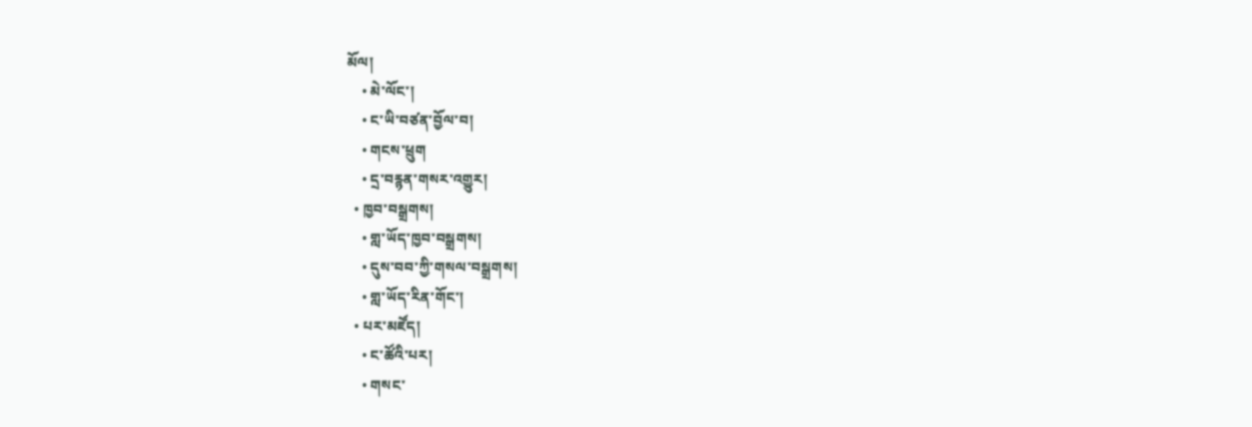མོལ།
    • མེ་ལོང་།
    • ང་ཡི་བཙན་བྱོལ་བ།
    • གངས་ཕྲུག
    • དྲ་བརྙན་གསར་འགྱུར།
  • ཁྱབ་བསྒྲགས།
    • གླ་ཡོད་ཁྱབ་བསྒྲགས།
    • དུས་བབ་ཀྱི་གསལ་བསྒྲགས།
    • གླ་ཡོད་རིན་གོང་།
  • པར་མཛོད།
    • ང་ཚོའི་པར།
    • གསང་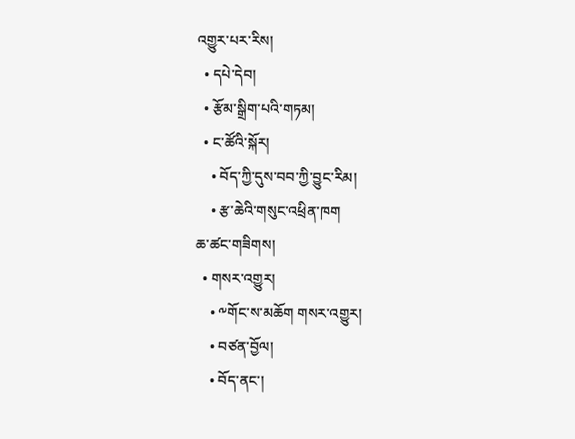འགྱུར་པར་རིས།
  • དཔེ་དེབ།
  • རྩོམ་སྒྲིག་པའི་གཏམ།
  • ང་ཚོའི་སྐོར།
    • བོད་ཀྱི་དུས་བབ་ཀྱི་བྱུང་རིམ།
    • རྩ་ཆེའི་གསུང་འཕྲིན་ཁག
ཆ་ཚང་གཟིགས།
  • གསར་འགྱུར།
    • ༸གོང་ས་མཆོག གསར་འགྱུར།
    • བཙན་བྱོལ།
    • བོད་ནང་།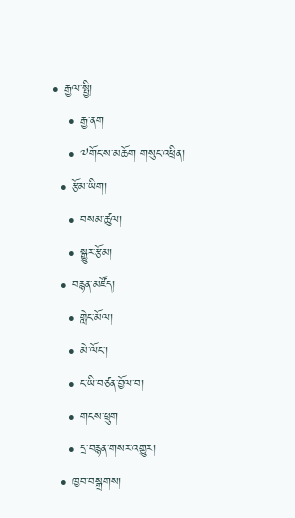• རྒྱལ་སྤྱི།
    • རྒྱ་ནག
    • ༧གོང་ས་མཆོག གསུང་འཕྲིན།
  • རྩོམ་ཡིག།
    • བསམ་ཚུལ།
    • སྒྱུར་རྩོམ།
  • བརྙན་མཛོད།
    • གླེང་མོལ།
    • མེ་ལོང་།
    • ང་ཡི་བཙན་བྱོལ་བ།
    • གངས་ཕྲུག
    • དྲ་བརྙན་གསར་འགྱུར།
  • ཁྱབ་བསྒྲགས།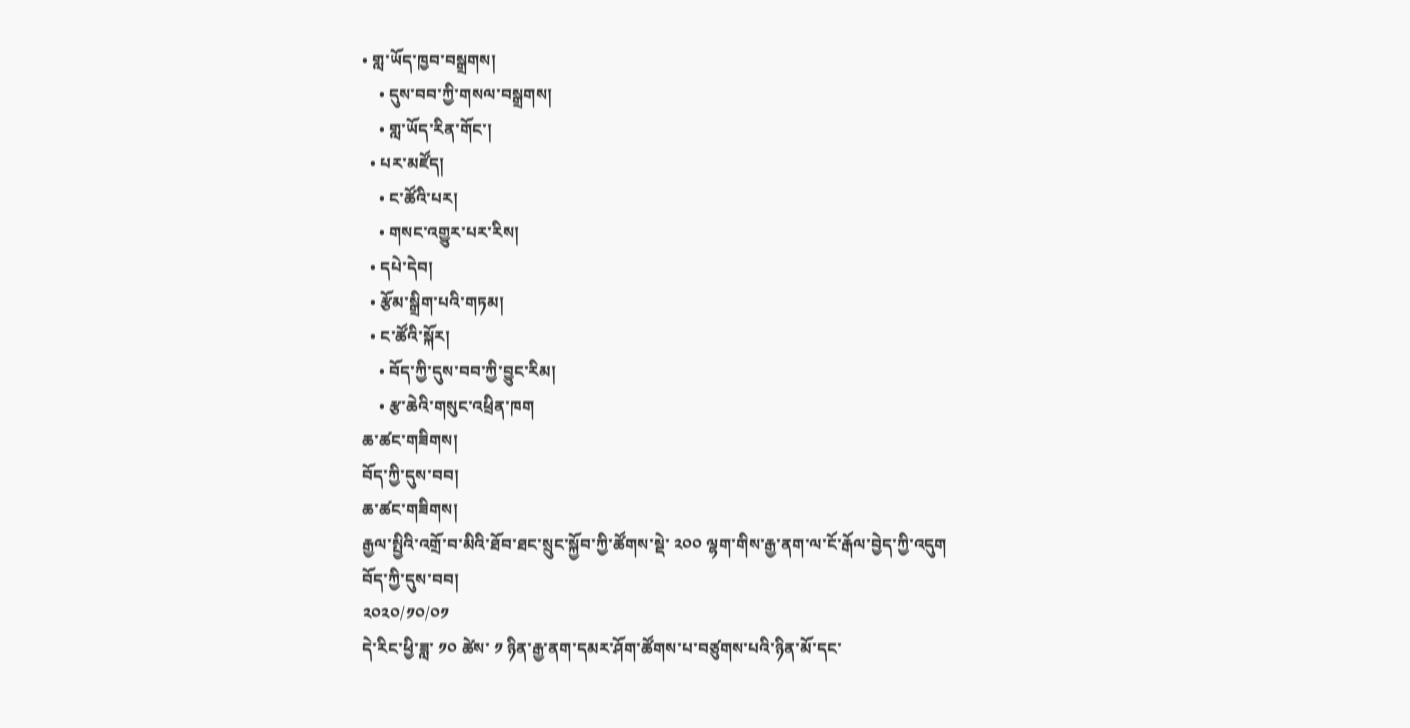• གླ་ཡོད་ཁྱབ་བསྒྲགས།
    • དུས་བབ་ཀྱི་གསལ་བསྒྲགས།
    • གླ་ཡོད་རིན་གོང་།
  • པར་མཛོད།
    • ང་ཚོའི་པར།
    • གསང་འགྱུར་པར་རིས།
  • དཔེ་དེབ།
  • རྩོམ་སྒྲིག་པའི་གཏམ།
  • ང་ཚོའི་སྐོར།
    • བོད་ཀྱི་དུས་བབ་ཀྱི་བྱུང་རིམ།
    • རྩ་ཆེའི་གསུང་འཕྲིན་ཁག
ཆ་ཚང་གཟིགས།
བོད་ཀྱི་དུས་བབ།
ཆ་ཚང་གཟིགས།
རྒྱལ་སྤྱིའི་འགྲོ་བ་མིའི་ཐོབ་ཐང་སྲུང་སྐྱོབ་ཀྱི་ཚོགས་སྡེ་ ༢༠༠ ལྷག་གིས་རྒྱ་ནག་ལ་ངོ་རྒོལ་བྱེད་ཀྱི་འདུག
བོད་ཀྱི་དུས་བབ།
༢༠༢༠/༡༠/༠༡
དེ་རིང་ཕྱི་ཟླ་ ༡༠ ཚེས་ ༡ ཉིན་རྒྱ་ནག་དམར་ཤོག་ཚོགས་པ་བཙུགས་པའི་ཉིན་མོ་དང་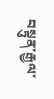བསྟུན་རྒྱལ་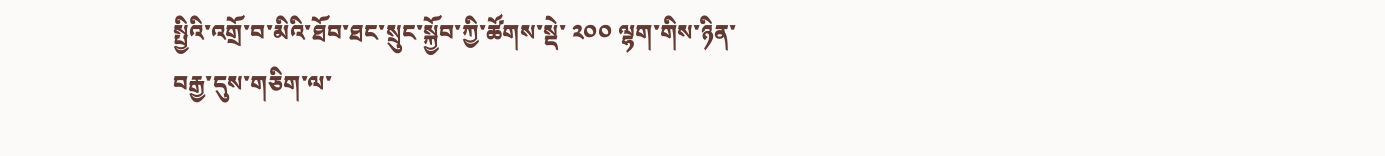སྤྱིའི་འགྲོ་བ་མིའི་ཐོབ་ཐང་སྲུང་སྐྱོབ་ཀྱི་ཚོགས་སྡེ་ ༢༠༠ ལྷག་གིས་ཉིན་བརྒྱ་དུས་གཅིག་ལ་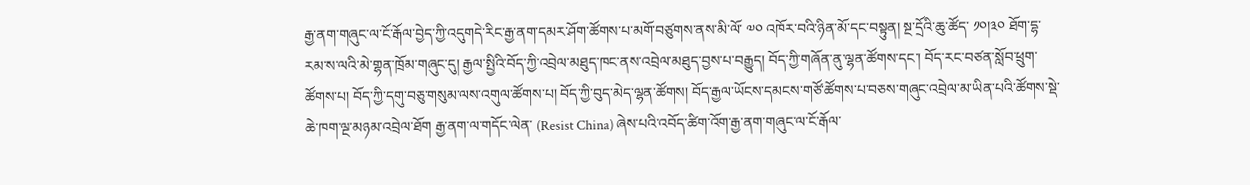རྒྱ་ནག་གཞུང་ལ་ངོ་རྒོལ་བྱེད་ཀྱི་འདུགདེ་རིང་རྒྱ་ནག་དམར་ཤོག་ཚོགས་པ་མགོ་བཙུགས་ནས་མི་ལོ་ ༧༠ འཁོར་བའི་ཉིན་མོ་དང་བསྟུན། སྔ་དྲོའི་ཆུ་ཚོད་ ༡༠།༣༠ ཐོག་དྷ་རམ་ས་ལའི་མེ་གྷན་ཁྲོམ་གཞུང་དུ། རྒྱལ་སྤྱིའི་བོད་ཀྱི་འབྲེལ་མཐུད་ཁང་ནས་འབྲེལ་མཐུད་བྱས་པ་བརྒྱུད། བོད་ཀྱི་གཞོན་ནུ་ལྷན་ཚོགས་དང་། བོད་རང་བཙན་སློབ་ཕྲུག་ཚོགས་པ། བོད་ཀྱི་དགུ་བཅུ་གསུམ་ལས་འགུལ་ཚོགས་པ། བོད་ཀྱི་བུད་མེད་ལྷན་ཚོགས། བོད་རྒྱལ་ཡོངས་དམངས་གཙོ་ཚོགས་པ་བཅས་གཞུང་འབྲེལ་མ་ཡིན་པའི་ཚོགས་སྡེ་ཆེ་ཁག་ལྔ་མཉམ་འབྲེལ་ཐོག རྒྱ་ནག་ལ་གདོང་ལེན་ (Resist China) ཞེས་པའི་འབོད་ཚིག་འོག་རྒྱ་ནག་གཞུང་ལ་ངོ་རྒོལ་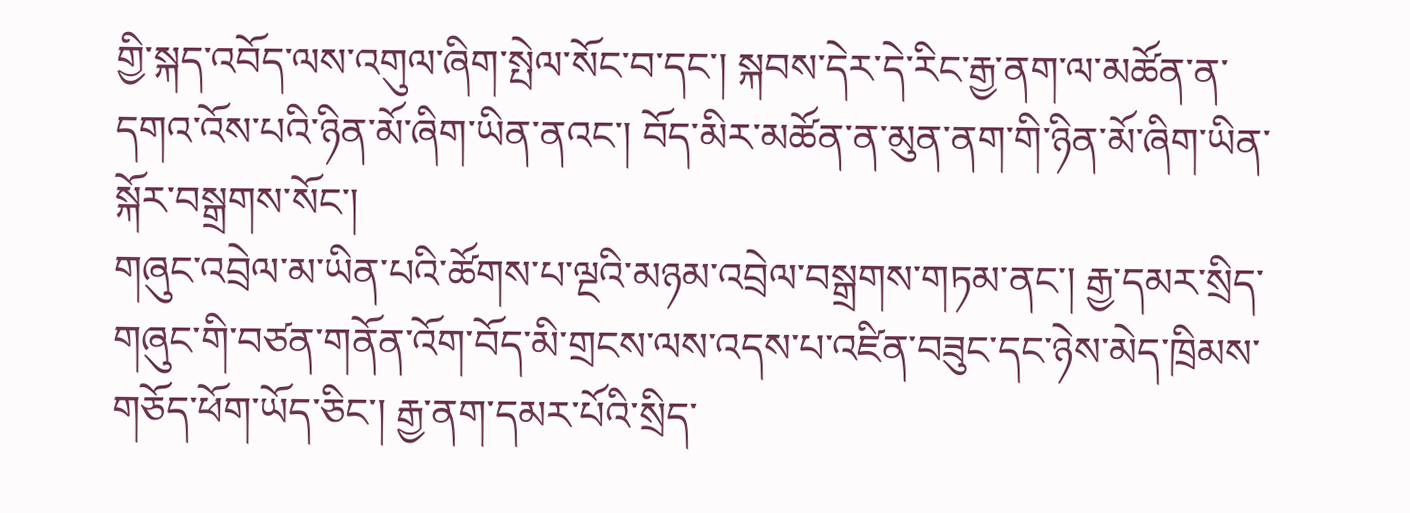གྱི་སྐད་འབོད་ལས་འགུལ་ཞིག་སྤེལ་སོང་བ་དང་། སྐབས་དེར་དེ་རིང་རྒྱ་ནག་ལ་མཚོན་ན་དགའ་འོས་པའི་ཉིན་མོ་ཞིག་ཡིན་ནའང་། བོད་མིར་མཚོན་ན་མུན་ནག་གི་ཉིན་མོ་ཞིག་ཡིན་སྐོར་བསྒྲགས་སོང་།
གཞུང་འབྲེལ་མ་ཡིན་པའི་ཚོགས་པ་ལྔའི་མཉམ་འབྲེལ་བསྒྲགས་གཏམ་ནང་། རྒྱ་དམར་སྲིད་གཞུང་གི་བཙན་གནོན་འོག་བོད་མི་གྲངས་ལས་འདས་པ་འཛིན་བཟུང་དང་ཉེས་མེད་ཁྲིམས་གཅོད་ཕོག་ཡོད་ཅིང་། རྒྱ་ནག་དམར་པོའི་སྲིད་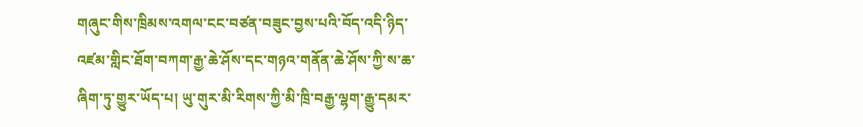གཞུང་གིས་ཁྲིམས་འགལ་ངང་བཙན་བཟུང་བྱས་པའི་བོད་འདི་ཉིད་འཛམ་གླིང་ཐོག་བཀག་རྒྱ་ཆེ་ཤོས་དང་གཉའ་གནོན་ཆེ་ཤོས་ཀྱི་ས་ཆ་ཞིག་ཏུ་གྱུར་ཡོད་པ། ཡུ་གུར་མི་རིགས་ཀྱི་མི་ཁྲི་བརྒྱ་ལྷག་རྒྱུ་དམར་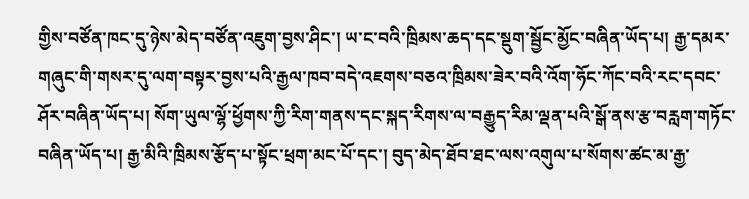གྱིས་བཙོན་ཁང་དུ་ཉེས་མེད་བཙོན་འཇུག་བྱས་ཤིང་། ཡ་ང་བའི་ཁྲིམས་ཆད་དང་སྡུག་སྦྱོང་མྱོང་བཞིན་ཡོད་པ། རྒྱ་དམར་གཞུང་གི་གསར་དུ་ལག་བསྟར་བྱས་པའི་རྒྱལ་ཁབ་བདེ་འཇགས་བཅའ་ཁྲིམས་ཟེར་བའི་འོག་ཧོང་ཀོང་བའི་རང་དབང་ཤོར་བཞིན་ཡོད་པ། སོག་ཡུལ་ལྷོ་ཕྱོགས་ཀྱི་རིག་གནས་དང་སྐད་རིགས་ལ་བརྒྱུད་རིམ་ལྡན་པའི་སྒོ་ནས་རྩ་བརླག་གཏོང་བཞིན་ཡོད་པ། རྒྱ་མིའི་ཁྲིམས་རྩོད་པ་སྟོང་ཕྲག་མང་པོ་དང་། བུད་མེད་ཐོབ་ཐང་ལས་འགུལ་པ་སོགས་ཚང་མ་རྒྱ་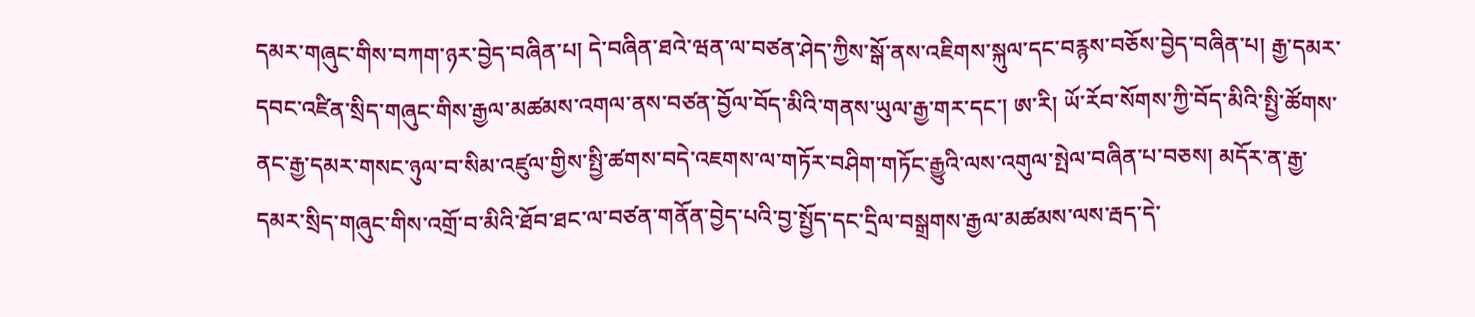དམར་གཞུང་གིས་བཀག་ཉར་བྱེད་བཞིན་པ། དེ་བཞིན་ཐའེ་ཝན་ལ་བཙན་ཤེད་ཀྱིས་སྒོ་ནས་འཇིགས་སྐུལ་དང་བརྙས་བཅོས་བྱེད་བཞིན་པ། རྒྱ་དམར་དབང་འཛིན་སྲིད་གཞུང་གིས་རྒྱལ་མཚམས་འགལ་ནས་བཙན་བྱོལ་བོད་མིའི་གནས་ཡུལ་རྒྱ་གར་དང་། ཨ་རི། ཡོ་རོབ་སོགས་ཀྱི་བོད་མིའི་སྤྱི་ཚོགས་ནང་རྒྱ་དམར་གསང་ཉུལ་བ་སིམ་འཛུལ་གྱིས་སྤྱི་ཚགས་བདེ་འཇགས་ལ་གཏོར་བཤིག་གཏོང་རྒྱུའི་ལས་འགུལ་སྤེལ་བཞིན་པ་བཅས། མདོར་ན་རྒྱ་དམར་སྲིད་གཞུང་གིས་འགྲོ་བ་མིའི་ཐོབ་ཐང་ལ་བཙན་གནོན་བྱེད་པའི་བྱ་སྤྱོད་དང་དྲིལ་བསྒྲགས་རྒྱལ་མཚམས་ལས་རྦད་དེ་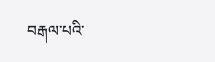བརྒལ་པའི་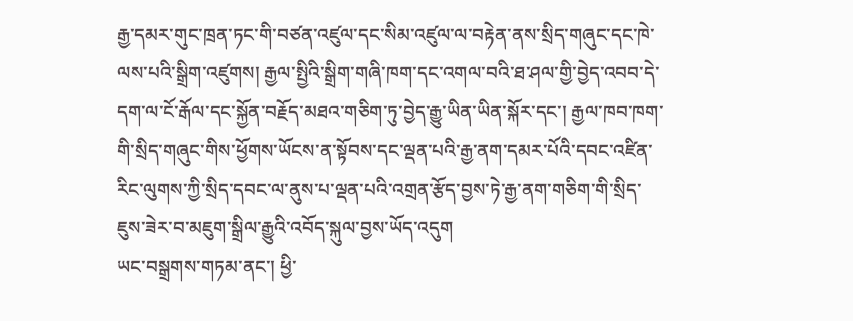རྒྱ་དམར་གུང་ཁྲན་ཏང་གི་བཙན་འཛུལ་དང་སིམ་འཛུལ་ལ་བརྟེན་ནས་སྲིད་གཞུང་དང་ཁེ་ལས་པའི་སྒྲིག་འཛུགས། རྒྱལ་སྤྱིའི་སྒྲིག་གཞི་ཁག་དང་འགལ་བའི་ཐ་ཤལ་གྱི་བྱེད་འབབ་དེ་དག་ལ་ངོ་རྒོལ་དང་སྐྱོན་བརྗོད་མཐའ་གཅིག་ཏུ་བྱེད་རྒྱུ་ཡིན་ཡིན་སྐོར་དང་། རྒྱལ་ཁབ་ཁག་གི་སྲིད་གཞུང་གིས་ཕྱོགས་ཡོངས་ན་སྟོབས་དང་ལྡན་པའི་རྒྱ་ནག་དམར་པོའི་དབང་འཛིན་རིང་ལུགས་ཀྱི་སྲིད་དབང་ལ་ནུས་པ་ལྡན་པའི་འགྲན་རྩོད་བྱས་ཏེ་རྒྱ་ནག་གཅིག་གི་སྲིད་ཇུས་ཟེར་བ་མཇུག་སྒྲིལ་རྒྱུའི་འབོད་སྐུལ་བྱས་ཡོད་འདུག
ཡང་བསྒྲགས་གཏམ་ནང་། ཕྱི་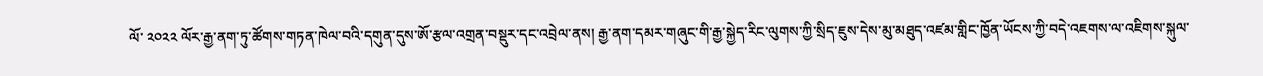ལོ་ ༢༠༢༢ ལོར་རྒྱ་ནག་ཏུ་ཚོགས་གཏན་ཁེལ་བའི་དགུན་དུས་ཨོ་རྩལ་འགྲན་བསྡུར་དང་འབྲེལ་ནས། རྒྱ་ནག་དམར་གཞུང་གི་རྒྱ་སྐྱེད་རིང་ལུགས་ཀྱི་སྲིད་ཇུས་དེས་མུ་མཐུད་འཛམ་གླིང་ཁྱོན་ཡོངས་ཀྱི་བདེ་འཇགས་ལ་འཇིགས་སྐུལ་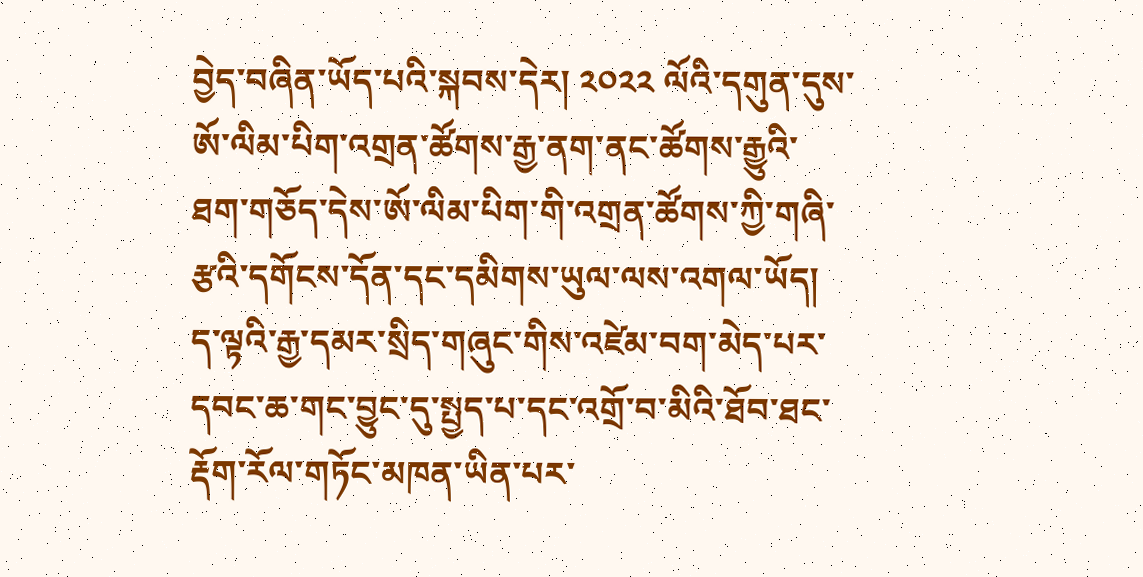བྱེད་བཞིན་ཡོད་པའི་སྐབས་དེར། ༢༠༢༢ ལོའི་དགུན་དུས་ཨོ་ལིམ་པིག་འགྲན་ཚོགས་རྒྱ་ནག་ནང་ཚོགས་རྒྱུའི་ཐག་གཅོད་དེས་ཨོ་ལིམ་པིག་གི་འགྲན་ཚོགས་ཀྱི་གཞི་རྩའི་དགོངས་དོན་དང་དམིགས་ཡུལ་ལས་འགལ་ཡོད། ད་ལྟའི་རྒྱ་དམར་སྲིད་གཞུང་གིས་འཛེམ་བག་མེད་པར་དབང་ཆ་གང་བྱུང་དུ་སྤྱད་པ་དང་འགྲོ་བ་མིའི་ཐོབ་ཐང་རྡོག་རོལ་གཏོང་མཁན་ཡིན་པར་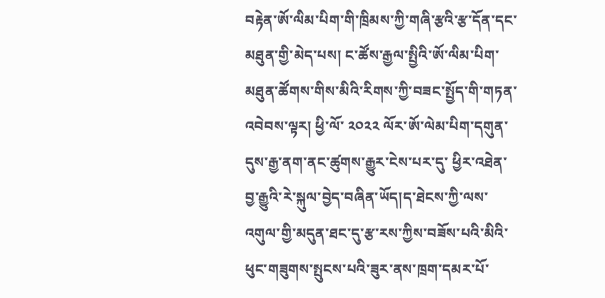བརྟེན་ཨོ་ལིམ་པིག་གི་ཁྲིམས་ཀྱི་གཞི་རྩའི་རྩ་དོན་དང་མཐུན་གྱི་མེད་པས། ང་ཚོས་རྒྱལ་སྤྱིའི་ཨོ་ལིམ་པིག་མཐུན་ཚོགས་གིས་མིའི་རིགས་ཀྱི་བཟང་སྤྱོད་གི་གཏན་འབེབས་ལྟར། ཕྱི་ལོ་ ༢༠༢༢ ལོར་ཨོ་ལེམ་པིག་དགུན་དུས་རྒྱ་ནག་ནང་ཚུགས་རྒྱུར་ངེས་པར་དུ་ ཕྱིར་འཐེན་བྱ་རྒྱུའི་རེ་སྐུལ་བྱེད་བཞིན་ཡོད།ད་ཐེངས་ཀྱི་ལས་འགུལ་གྱི་མདུན་ཐང་དུ་རྩ་རས་ཀྱིས་བཟོས་པའི་མིའི་ཕུང་གཟུགས་སྤུངས་པའི་ཟུར་ནས་ཁྲག་དམར་པོ་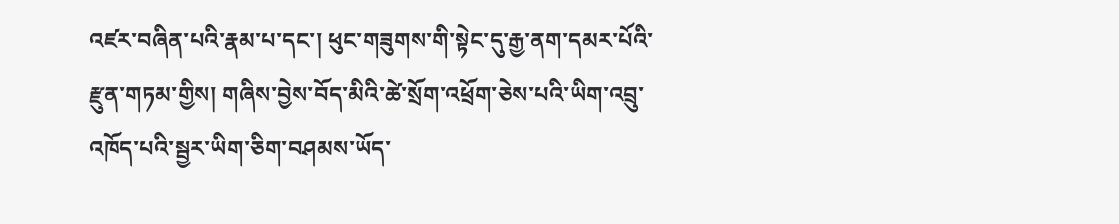འཛར་བཞིན་པའི་རྣམ་པ་དང་། ཕུང་གཟུགས་གི་སྟེང་དུ་རྒྱ་ནག་དམར་པོའི་རྫུན་གཏམ་གྱིས། གཞིས་བྱེས་བོད་མིའི་ཚེ་སྲོག་འཕྲོག་ཅེས་པའི་ཡིག་འབྲུ་འཁོད་པའི་སྦྱར་ཡིག་ཅིག་བཤམས་ཡོད་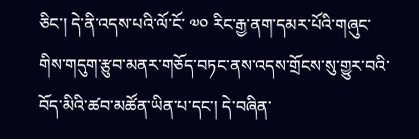ཅིང་། དེ་ནི་འདས་པའི་ལོ་ངོ་ ༧༠ རིང་རྒྱ་ནག་དམར་པོའི་གཞུང་གིས་གདུག་རྩུབ་མནར་གཅོད་བཏང་ནས་འདས་གྲོངས་སུ་གྱུར་བའི་བོད་མིའི་ཚབ་མཚོན་ཡིན་པ་དང་། དེ་བཞིན་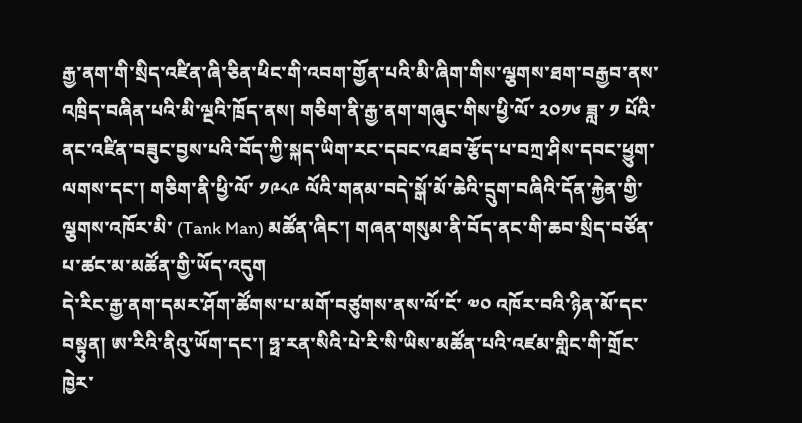རྒྱ་ནག་གི་སྲིད་འཛིན་ཞི་ཅིན་ཕིང་གི་འབག་གྱོན་པའི་མི་ཞིག་གིས་ལྕགས་ཐག་བརྒྱབ་ནས་འཁྲིད་བཞིན་པའི་མི་ལྔའི་ཁྲོད་ནས། གཅིག་ནི་རྒྱ་ནག་གཞུང་གིས་ཕྱི་ལོ་ ༢༠༡༦ ཟླ་ ༡ པོའི་ནང་འཛིན་བཟུང་བྱས་པའི་བོད་ཀྱི་སྐད་ཡིག་རང་དབང་འཐབ་རྩོད་པ་བཀྲ་ཤིས་དབང་ཕྱུག་ལགས་དང་། གཅིག་ནི་ཕྱི་ལོ་ ༡༩༨༩ ལོའི་གནམ་བདེ་སྒོ་མོ་ཆེའི་དྲུག་བཞིའི་དོན་རྐྱེན་གྱི་ལྕགས་འཁོར་མི་ (Tank Man) མཚོན་ཞིང་། གཞན་གསུམ་ནི་བོད་ནང་གི་ཆབ་སྲིད་བཙོན་པ་ཚང་མ་མཚོན་གྱི་ཡོད་འདུག
དེ་རིང་རྒྱ་ནག་དམར་ཤོག་ཚོགས་པ་མགོ་བཙུགས་ནས་ལོ་ངོ་ ༧༠ འཁོར་བའི་ཉིན་མོ་དང་བསྟུན། ཨ་རིའི་ནིའུ་ཡོག་དང་། ཧྥ་རན་སིའི་པེ་རི་སི་ཡིས་མཚོན་པའི་འཛམ་གླིང་གི་གྲོང་ཁྱེར་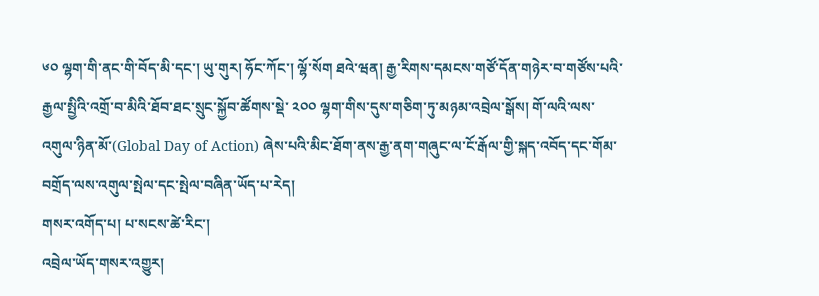༦༠ ལྷག་གི་ནང་གི་བོད་མི་དང་། ཡུ་གུར། ཧོང་ཀོང་། ལྷོ་སོག ཐའེ་ཝན། རྒྱ་རིགས་དམངས་གཙོ་དོན་གཉེར་བ་གཙོས་པའི་རྒྱལ་སྤྱིའི་འགྲོ་བ་མིའི་ཐོབ་ཐང་སྲུང་སྐྱོབ་ཚོགས་སྡེ་ ༢༠༠ ལྷག་གིས་དུས་གཅིག་ཏུ་མཉམ་འབྲེལ་སྒོས། གོ་ལའི་ལས་འགུལ་ཉིན་མོ་(Global Day of Action) ཞེས་པའི་མིང་ཐོག་ནས་རྒྱ་ནག་གཞུང་ལ་ངོ་རྒོལ་གྱི་སྐད་འབོད་དང་གོམ་བགྲོད་ལས་འགུལ་སྤེལ་དང་སྤེལ་བཞིན་ཡོད་པ་རེད།
གསར་འགོད་པ། པ་སངས་ཚེ་རིང་།
འབྲེལ་ཡོད་གསར་འགྱུར།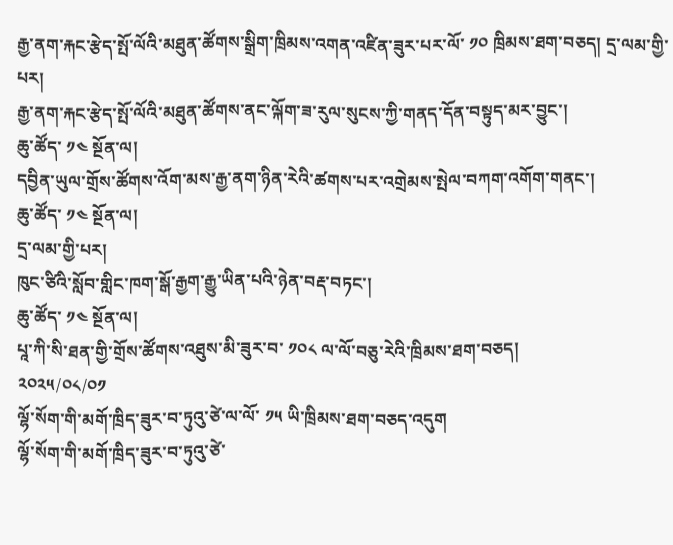རྒྱ་ནག་རྐང་རྩེད་སྤོ་ལོའི་མཐུན་ཚོགས་སྒྲིག་ཁྲིམས་འགན་འཛིན་ཟུར་པར་ལོ་ ༡༠ ཁྲིམས་ཐག་བཅད། དྲ་ལམ་གྱི་པར།
རྒྱ་ནག་རྐང་རྩེད་སྤོ་ལོའི་མཐུན་ཚོགས་ནང་ལྐོག་ཟ་རུལ་སུངས་ཀྱི་གནད་དོན་བསྟུད་མར་བྱུང་།
ཆུ་ཚོད་ ༡༤ སྔོན་ལ།
དབྱིན་ཡུལ་གྲོས་ཚོགས་འོག་མས་རྒྱ་ནག་ཉིན་རེའི་ཚགས་པར་འགྲེམས་སྤེལ་བཀག་འགོག་གནང་།
ཆུ་ཚོད་ ༡༤ སྔོན་ལ།
དྲ་ལམ་གྱི་པར།
ཁུང་ཙིའི་སློབ་གླིང་ཁག་སྒོ་རྒྱག་རྒྱུ་ཡིན་པའི་ཉེན་བརྡ་བཏང་།
ཆུ་ཚོད་ ༡༤ སྔོན་ལ།
པཱ་ཀི་སི་ཐན་གྱི་གྲོས་ཚོགས་འཐུས་མི་ཟུར་བ་ ༡༠༨ ལ་ལོ་བཅུ་རེའི་ཁྲིམས་ཐག་བཅད།
༢༠༢༥/༠༨/༠༡
ལྷོ་སོག་གི་མགོ་ཁྲིད་ཟུར་བ་ཏུའུ་ཙེ་ལ་ལོ་ ༡༥ ཡི་ཁྲིམས་ཐག་བཅད་འདུག
ལྷོ་སོག་གི་མགོ་ཁྲིད་ཟུར་བ་ཏུའུ་ཙེ་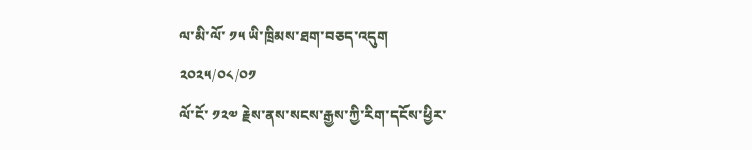ལ་མི་ལོ་ ༡༥ ཡི་ཁྲིམས་ཐག་བཅད་འདུག
༢༠༢༥/༠༨/༠༡
ལོ་ངོ་ ༡༢༧ རྗེས་ནས་སངས་རྒྱས་ཀྱི་རིག་དངོས་ཕྱིར་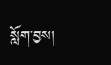སློག་བྱས།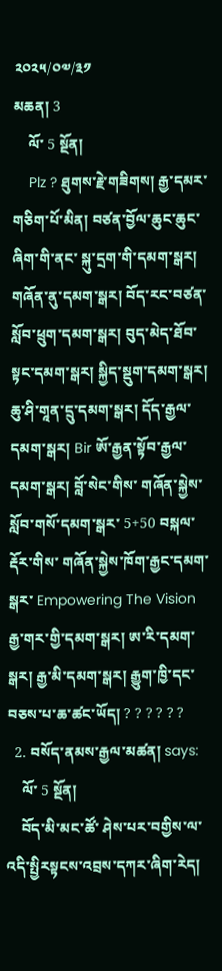༢༠༢༥/༠༧/༣༡
མཆན། 3
    ལོ་ 5 སྔོན།
    Plz ? ཐུགས་རྗེ་གཟིགས། རྒྱ་དམར་གཅིག་པོ་མིན། བཙན་བྱོལ་ཆུང་ཆུང་ཞིག་གི་ནང་ སྐུ་དྲག་གི་དམག་སྒར། གཞོན་ནུ་དམག་སྒར། བོད་རང་བཙན་སློབ་ཕྲུག་དམག་སྒར། བུད་མེད་ཐོབ་སྟང་དམག་སྒར། སྐྱིད་སྡུག་དམག་སྒར། ཆུ་ཤི་གཱན་དྲུ་དམག་སྒར། དོད་རྒྱལ་དམག་སྒར། Bir ཨོ་རྒྱན་སྟོབ་རྒྱལ་དམག་སྒར། བློ་སེང་གིས་ གཞོན་སྐྱེས་སློབ་གསོ་དམག་སྒར་ 5+50 བསྐལ་རྡོར་གིས་ གཞོན་སྐྱེས་ཁོག་རྒྱང་དམག་སྒར་ Empowering The Vision རྒྱ་གར་གྱི་དམག་སྒར། ཨ་རི་དམག་སྒར། རྒྱ་མི་དམག་སྒར། རྒྱུག་ཁྱི་དང་བཅས་པ་ཆ་ཚང་ཡོད། ? ? ? ? ? ?
  2. བསོད་ནམས་རྒྱལ་མཚན། says:
    ལོ་ 5 སྔོན།
    བོད་མི་མང་ཚོ་ ཤེས་པར་བགྱིས་ལ་ འདི་སྤྱིརསྟངས་འབྲས་དཀར་ཞིག་རེད།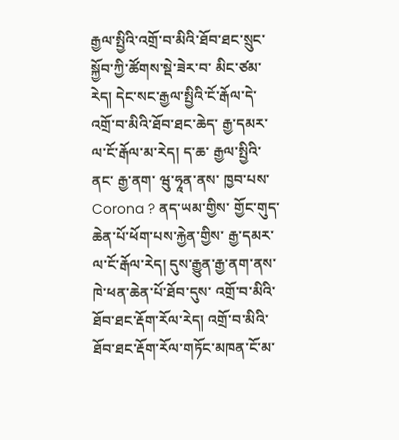རྒྱལ་སྤྱིའི་འགྲོ་བ་མིའི་ཐོབ་ཐང་སྲུང་སྐྱོབ་ཀྱི་ཚོགས་སྡེ་ཟེར་བ་ མིང་ཙམ་རེད། དེང་སང་རྒྱལ་སྤྱིའི་ངོ་རྒོལ་དེ་ འགྲོ་བ་མིའི་ཐོབ་ཐང་ཆེད་ རྒྱ་དམར་ལ་ངོ་རྒོལ་མ་རེད། ད་ཆ་ རྒྱལ་སྤྱིའི་ནང་ རྒྱ་ནག་ ཝུ་ཧཱན་ནས་ ཁྱབ་པས་ Corona ? ནད་ཡམ་གྱིས་ གྱོང་གུད་ཆེན་པོ་ཕོག་པས་རྐྱེན་གྱིས་ རྒྱ་དམར་ལ་ངོ་རྒོལ་རེད། དུས་རྒྱུན་རྒྱ་ནག་ནས་ཁེ་ཕན་ཆེན་པོ་ཐོབ་དུས་ འགྲོ་བ་མིའི་ཐོབ་ཐང་རྡོག་རོལ་རེད། འགྲོ་བ་མིའི་ཐོབ་ཐང་རྡོག་རོལ་གཏོང་མཁན་ངོ་མ་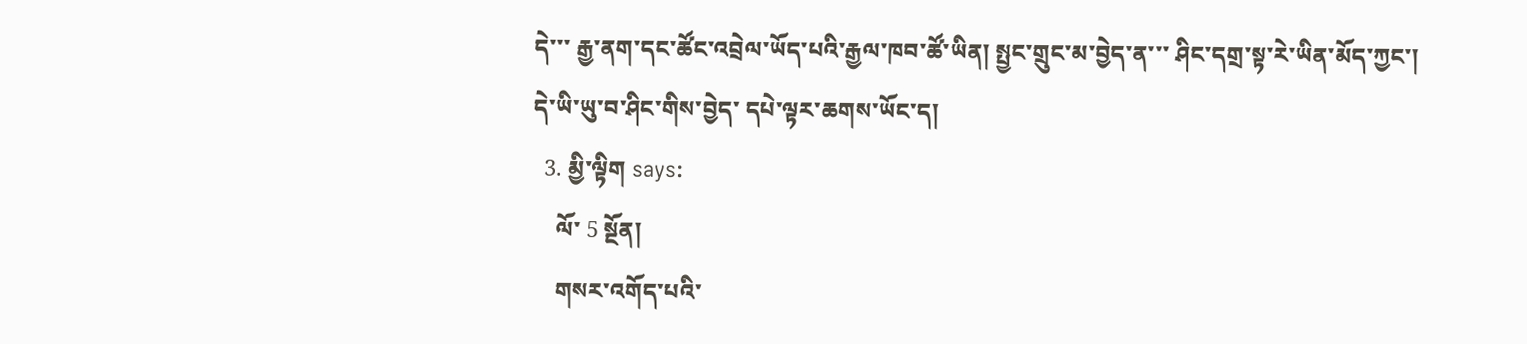དེ་་་ རྒྱ་ནག་དང་ཚོང་འབྲེལ་ཡོད་པའི་རྒྱལ་ཁབ་ཚོ་ཡིན། སྤྱང་གྲུང་མ་བྱེད་ན་་་ ཤིང་དགྲ་སྟ་རེ་ཡིན་མོད་ཀྱང་། དེ་ཡི་ཡུ་བ་ཤིང་གིས་བྱེད་ དཔེ་ལྟར་ཆགས་ཡོང་ད།
  3. མྱི་ལྟིག says:
    ལོ་ 5 སྔོན།
    གསར་འགོད་པའི་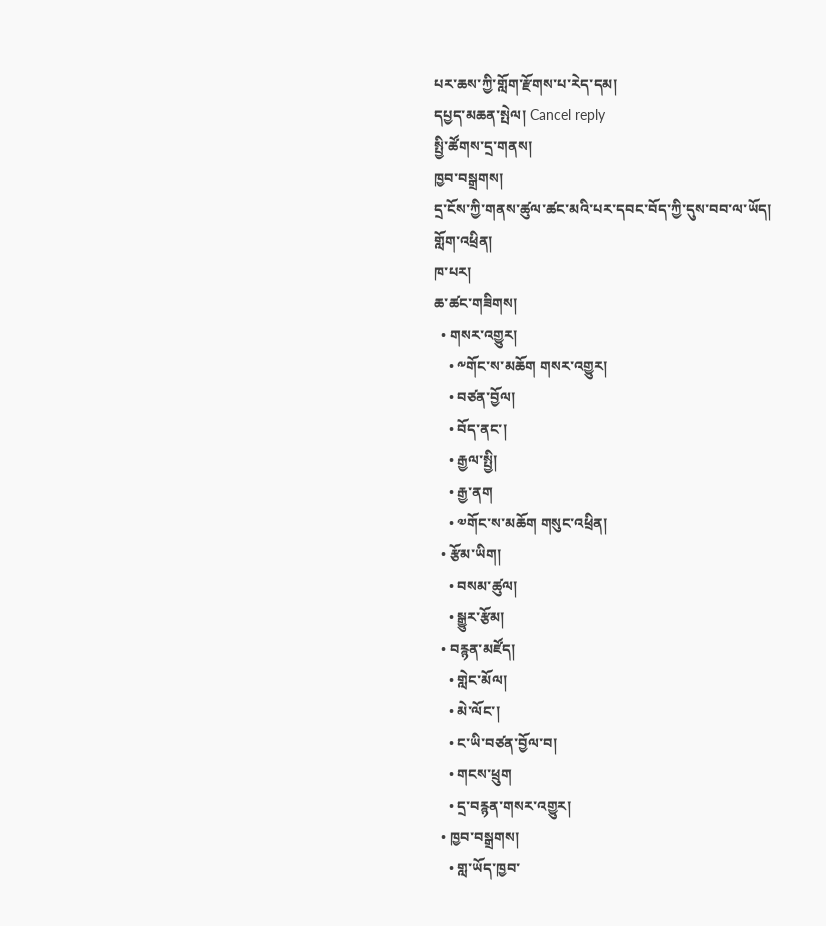པར་ཆས་ཀྱི་གློག་རྫོགས་པ་རེད་དམ།
དཔྱད་མཆན་སྤེལ། Cancel reply
སྤྱི་ཚོགས་དྲ་གནས།
ཁྱབ་བསྒྲགས།
དྲ་ངོས་ཀྱི་གནས་ཚུལ་ཚང་མའི་པར་དབང་བོད་ཀྱི་དུས་བབ་ལ་ཡོད།
གློག་འཕྲིན།
ཁ་པར།
ཆ་ཚང་གཟིགས།
  • གསར་འགྱུར།
    • ༸གོང་ས་མཆོག གསར་འགྱུར།
    • བཙན་བྱོལ།
    • བོད་ནང་།
    • རྒྱལ་སྤྱི།
    • རྒྱ་ནག
    • ༧གོང་ས་མཆོག གསུང་འཕྲིན།
  • རྩོམ་ཡིག།
    • བསམ་ཚུལ།
    • སྒྱུར་རྩོམ།
  • བརྙན་མཛོད།
    • གླེང་མོལ།
    • མེ་ལོང་།
    • ང་ཡི་བཙན་བྱོལ་བ།
    • གངས་ཕྲུག
    • དྲ་བརྙན་གསར་འགྱུར།
  • ཁྱབ་བསྒྲགས།
    • གླ་ཡོད་ཁྱབ་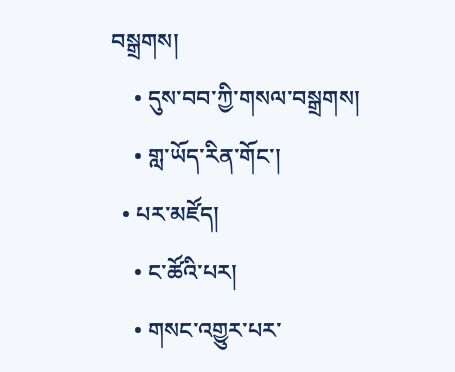བསྒྲགས།
    • དུས་བབ་ཀྱི་གསལ་བསྒྲགས།
    • གླ་ཡོད་རིན་གོང་།
  • པར་མཛོད།
    • ང་ཚོའི་པར།
    • གསང་འགྱུར་པར་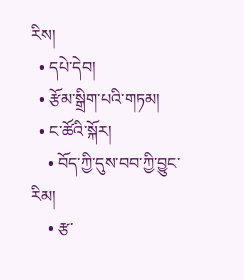རིས།
  • དཔེ་དེབ།
  • རྩོམ་སྒྲིག་པའི་གཏམ།
  • ང་ཚོའི་སྐོར།
    • བོད་ཀྱི་དུས་བབ་ཀྱི་བྱུང་རིམ།
    • རྩ་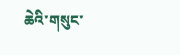ཆེའི་གསུང་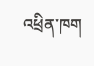འཕྲིན་ཁག